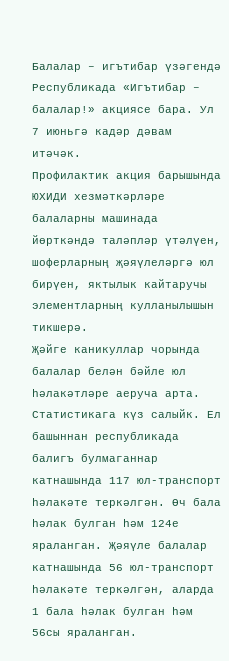Балалар – игътибар үзәгендә
Республикада «Игътибар – балалар!» акциясе бара. Ул 7 июньгә кадәр дәвам итәчәк.
Профилактик акция барышында ЮХИДИ хезмәткәрләре балаларны машинада йөрткәндә таләпләр үтәлүен, шоферларның җәяүлеләргә юл бирүен, яктылык кайтаручы элементларның кулланылышын тикшерә.
Җәйге каникуллар чорында балалар белән бәйле юл һәлакәтләре аеруча арта. Статистикага күз салыйк. Ел башыннан республикада балигъ булмаганнар катнашында 117 юл-транспорт һәлакәте теркәлгән. Өч бала һәлак булган һәм 124е яраланган. Җәяүле балалар катнашында 56 юл-транспорт һәлакәте теркәлгән, аларда 1 бала һәлак булган һәм 56сы яраланган.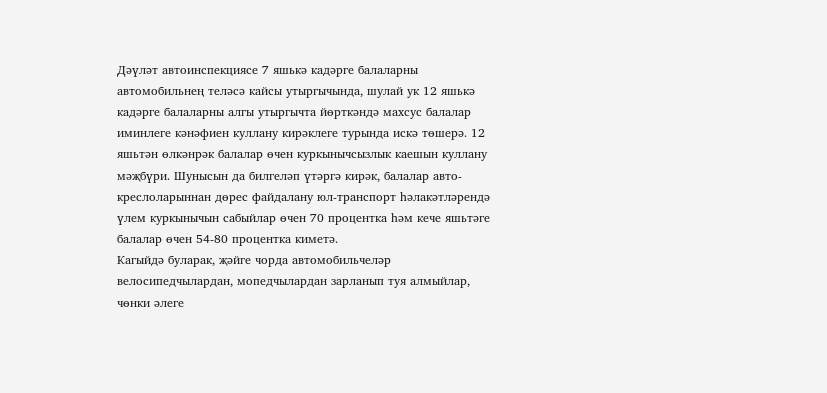Дәүләт автоинспекциясе 7 яшькә кадәрге балаларны автомобильнең теләсә кайсы утыргычында, шулай ук 12 яшькә кадәрге балаларны алгы утыргычта йөрткәндә махсус балалар иминлеге кәнәфиен куллану кирәклеге турында искә төшерә. 12 яшьтән өлкәнрәк балалар өчен куркынычсызлык каешын куллану мәҗбүри. Шунысын да билгеләп үтәргә кирәк, балалар авто-креслоларыннан дөрес файдалану юл-транспорт һәлакәтләрендә үлем куркынычын сабыйлар өчен 70 процентка һәм кече яшьтәге балалар өчен 54-80 процентка киметә.
Кагыйдә буларак, җәйге чорда автомобильчеләр велосипедчылардан, мопедчылардан зарланып туя алмыйлар, чөнки әлеге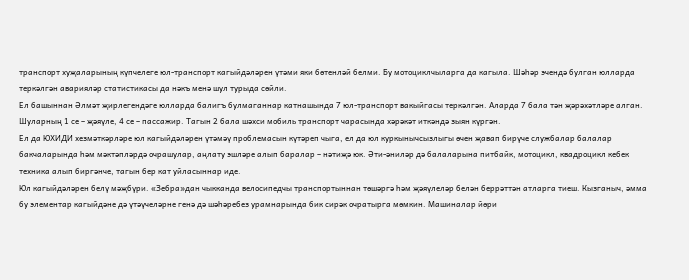транспорт хуҗаларының күпчелеге юл-транспорт кагыйдәләрен үтәми яки бөтенләй белми. Бу мотоциклчыларга да кагыла. Шәһәр эчендә булган юлларда теркәлгән аварияләр статистикасы да нәкъ менә шул турыда сөйли.
Ел башыннан Әлмәт җирлегендәге юлларда балигъ булмаганнар катнашында 7 юл-транспорт вакыйгасы теркәлгән. Аларда 7 бала тән җәрәхәтләре алган. Шуларның 1 се – җәяүле, 4 се – пассажир. Тагын 2 бала шәхси мобиль транспорт чарасында хәрәкәт иткәндә зыян күргән.
Ел да ЮХИДИ хезмәткәрләре юл кагыйдәләрен үтәмәү проблемасын күтәреп чыга, ел да юл куркынычсызлыгы өчен җавап бирүче службалар балалар бакчаларында һәм мәктәпләрдә очрашулар, аңлату эшләре алып баралар – нәтиҗә юк. Әти-әниләр дә балаларына питбайк, мотоцикл, квадроцикл кебек техника алып биргәнче, тагын бер кат уйласыннар иде.
Юл кагыйдәләрен белү мәҗбүри. «Зебра»дан чыкканда велосипедчы транспортыннан төшәргә һәм җәяүлеләр белән беррәттән атларга тиеш. Кызганыч, әмма бу элементар кагыйдәне дә үтәүчеләрне генә дә шәһәребез урамнарында бик сирәк очратырга мөмкин. Машиналар йөри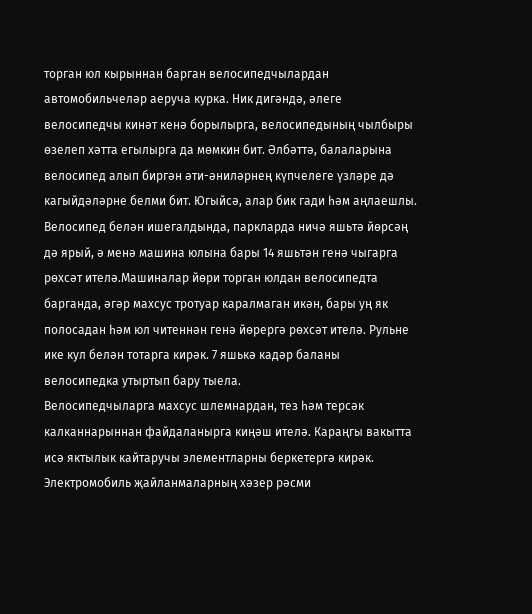торган юл кырыннан барган велосипедчылардан автомобильчеләр аеруча курка. Ник дигәндә, әлеге велосипедчы кинәт кенә борылырга, велосипедының чылбыры өзелеп хәтта егылырга да мөмкин бит. Әлбәттә, балаларына велосипед алып биргән әти-әниләрнең күпчелеге үзләре дә кагыйдәләрне белми бит. Югыйсә, алар бик гади һәм аңлаешлы. Велосипед белән ишегалдында, паркларда ничә яшьтә йөрсәң дә ярый, ә менә машина юлына бары 14 яшьтән генә чыгарга рөхсәт ителә.Машиналар йөри торган юлдан велосипедта барганда, әгәр махсус тротуар каралмаган икән, бары уң як полосадан һәм юл читеннән генә йөрергә рөхсәт ителә. Рульне ике кул белән тотарга кирәк. 7 яшькә кадәр баланы велосипедка утыртып бару тыела.
Велосипедчыларга махсус шлемнардан, тез һәм терсәк калканнарыннан файдаланырга киңәш ителә. Караңгы вакытта исә яктылык кайтаручы элементларны беркетергә кирәк.
Электромобиль җайланмаларның хәзер рәсми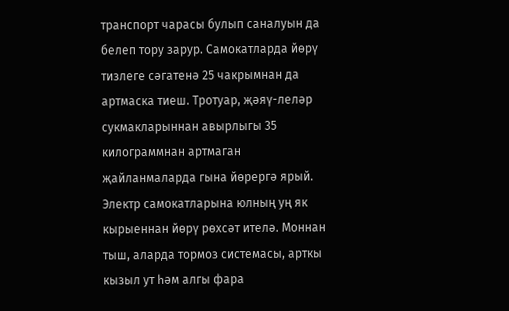транспорт чарасы булып саналуын да белеп тору зарур. Самокатларда йөрү тизлеге сәгатенә 25 чакрымнан да артмаска тиеш. Тротуар, җәяү-леләр сукмакларыннан авырлыгы 35 килограммнан артмаган җайланмаларда гына йөрергә ярый. Электр самокатларына юлның уң як кырыеннан йөрү рөхсәт ителә. Моннан тыш, аларда тормоз системасы, арткы кызыл ут һәм алгы фара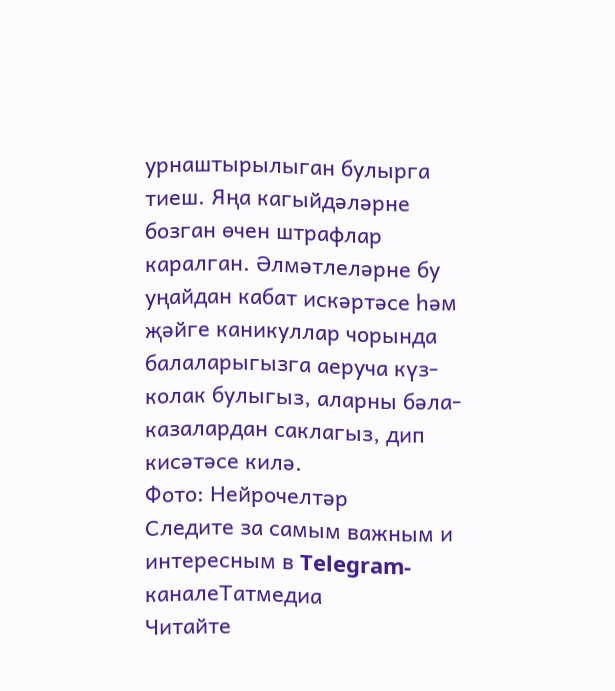урнаштырылыган булырга тиеш. Яңа кагыйдәләрне бозган өчен штрафлар каралган. Әлмәтлеләрне бу уңайдан кабат искәртәсе һәм җәйге каникуллар чорында балаларыгызга аеруча күз-колак булыгыз, аларны бәла-казалардан саклагыз, дип кисәтәсе килә.
Фото: Нейрочелтәр
Следите за самым важным и интересным в Telegram-каналеТатмедиа
Читайте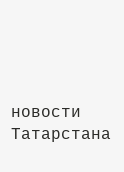новости Татарстана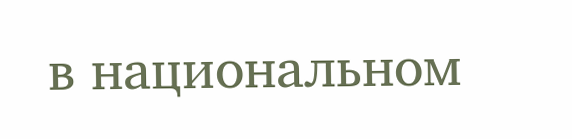в национальном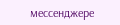мессенджере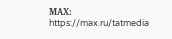MАХ: https://max.ru/tatmedia